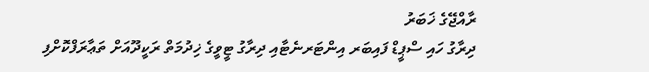ރާއްޖޭގެ ޚަބަރު
ދިރާގު ހައި ސްޕީޑް ފައިބަރ އިންޓަރނެޓާއި ދިރާގު ޓީވީގެ ޚިދުމަތް ރަކީދޫއަށް ތަޢާރަފްކޮށްފި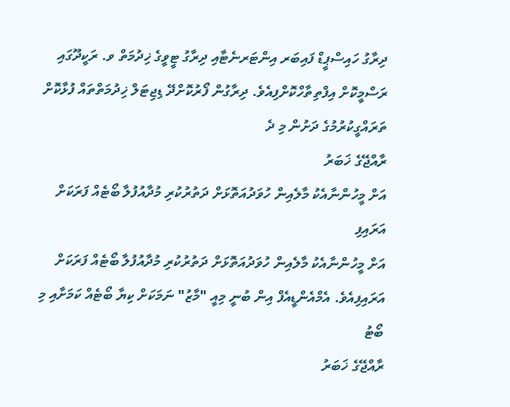ދިރާގު ހައިސްޕީޑް ފައިބަރ އިންޓަރނެޓާއި ދިރާގު ޓީވީގެ ޚިދުމަތް ވ. ރަކީދޫގައި ރަސްމީކޮށް އިފްތިތާހްކޮށްފިއެވެ. ދިރާގުން ފޯރުކޮށްދޭ ޑިޖިޓަލް ޚިދުމަތްތައް ފުޅާކޮށް ތަރައްގީކުރުމުގެ ދަށުން މި ދެ
ރާއްޖޭގެ ޚަބަރު
އަށް މީހުންނާއެކު މާލެއިން ހުވަދުއަތޮޅަށް ދަތުރުކުރި މުދާއުފުލާ ބޯޓެއް ފަރަކަށް އަރައިފި
އަށް މީހުންނާއެކު މާލެއިން ހުވަދުއަތޮޅަށް ދަތުރުކުރި މުދާއުފުލާ ބޯޓެއް ފަރަކަށް އަރައިފިއެވެ. އެމްއެންޑީއެފް އިން ބުނީ މިއީ "މާޒު" ނަމަކަށް ކިޔާ ބޯޓެއް ކަމަށާއި މި ބޯޓު
ރާއްޖޭގެ ޚަބަރު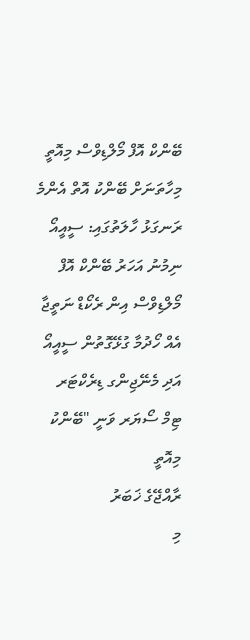ބޭންކް އޮފް މޯލްޑިވްސް މިއޮތީ މިހާތަނަށް ބޭންކު އޮތް އެންމެ ރަނގަޅު ހާލަތުގައި: ސީއީއޯ
ނިމުނު އަހަރު ބޭންކް އޮފް މޯލްޑިވްސް އިން ރެކޯޑް ނަތީޖާ އެއް ހޯދުމާ ގުޅޭގޮތުން ސީއީއޯ އަދި މެނޭޖިންގ ޑިރެކްޓަރ ޓިމް ސޯޔަރ ވަނީ "ބޭންކު މިއޮތީ
ރާއްޖޭގެ ޚަބަރު
މި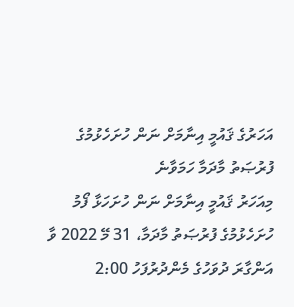އަހަރުގެ ޤައުމީ އިނާމަށް ނަން ހުށަހެޅުމުގެ ފުރުޞަތު މާދަމާ ހަމަވާނެ
މިއަހަރު ޤައުމީ އިނާމަށް ނަން ހުށަހަޅާ ފޯމު ހުށަހެޅުމުގެ ފުރުޞަތު މާދަމާ، 31 މޭ 2022 ވާ އަންގާރަ ދުވަހުގެ މެންދުރުފަހު 2:00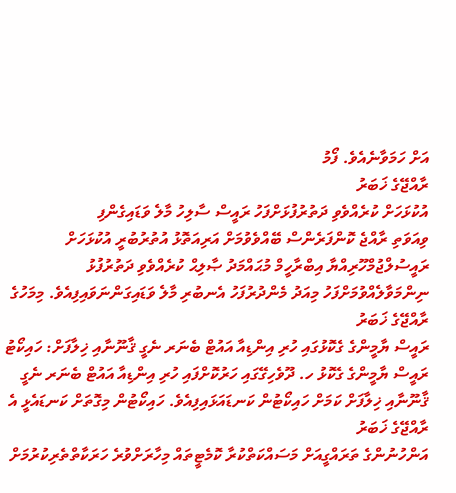އަށް ހަމަވާނެއެވެ. ފޯމު
ރާއްޖޭގެ ޚަބަރު
އުކުޅަހަށް ކުރެއްވެވި ދަތުރުފުޅަށްފަހު ރައީސް ސާލިހު މާލެ ވަޑައިގެންފި
ވިއަވަތި ރާއްޖެ ކޮންފަރެންސް ބޭއްވެވުމަށް އަރިއަތޮޅު އުތުރުބުރީ އުކުޅަހަށް ރައީސުލްޖުމްހޫރިއްޔާ އިބްރާހީމް މުޙައްމަދު ޞާލިޙް ކުރެއްވެވި ދަތުރުފުޅު ނިންމަވާލެއްވުމަށްފަހު މިއަދު މެންދުރުފަހު އެނބުރި މާލެ ވަޑައިގަންނަވައިފިއެވެ. މިމަހުގެ
ރާއްޖޭގެ ޚަބަރު
ރައީސް ޔާމީންގެ ގެކޮޅުގައި ހުރި އިންޑިއާ އައުޓް ބެނަރ ނެގީ ޤާނޫނާއި ޚިލާފަށް: ހައިކޯޓު
ރައީސް ޔާމީންގެ ގެކޮޅު ހ. ދޫވެހިގޭގައި ހަރުކޮށްފައި ހުރި އިންޑިއާ އައުޓް ބެނަރ ނެގީ ޤާނޫނާއި ޚިލާފަށް ކަމަށް ހައިކޯޓުން ކަނޑައަޅައިފިއެވެ. ހައިކޯޓުން މިގޮތަށް ކަނޑައެޅީ އެ
ރާއްޖޭގެ ޚަބަރު
އަންހުނުންގެ ތަރައްގީއަށް މަސައްކަތްކުރާ ކޮމެޓީތައް މިހާރަށްވުރެ ހަރަކާތްތެރިކުރުމަށް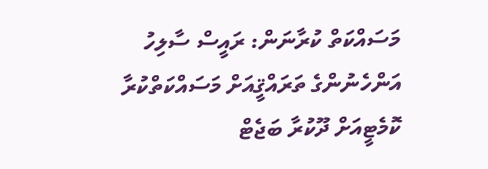މަސައްކަތް ކުރާނަން: ރައީސް ސާލިހު
އަންހެނުންގެ ތަރައްޤީއަށް މަސައްކަތްކުރާ ކޮމެޓީއަށް ދޫކުރާ ބަޖެޓް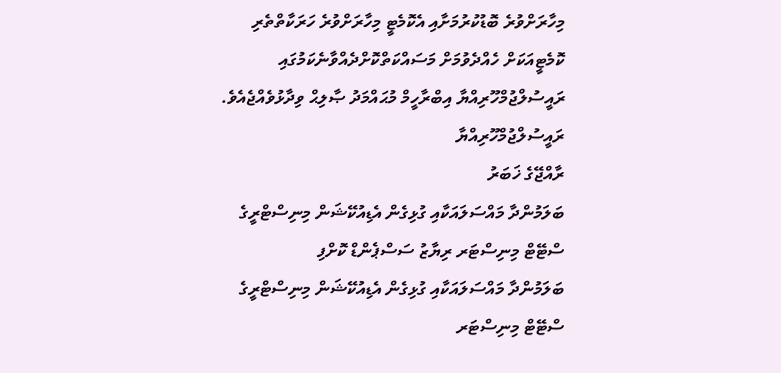މިހާރަށްވުރެ ބޮޑުކުރުމަށާއި އެކޮމެޓީ މިހާރަށްވުރެ ހަރަކާތްތެރި ކޮމެޓީއަކަށް ހެއްދެވުމަށް މަސައްކަތްކޮށްދެއްވާނެކަމުގައި ރައީސުލްޖުމްހޫރިއްޔާ އިބްރާހީމް މުޙައްމަދު ޞާލިޙް ވިދާޅުވެއްޖެއެވެ. ރައީސުލްޖުމްހޫރިއްޔާ
ރާއްޖޭގެ ޚަބަރު
ބަލަމުންދާ މައްސަލައަކާއި ގުޅިގެން އެޑިއުކޭޝަން މިނިސްޓްރީގެ ސްޓޭޓް މިނިސްޓަރ ރިޔާޒު ސަސްޕެންޑް ކޮށްފި
ބަލަމުންދާ މައްސަލައަކާއި ގުޅިގެން އެޑިއުކޭޝަން މިނިސްޓްރީގެ ސްޓޭޓް މިނިސްޓަރ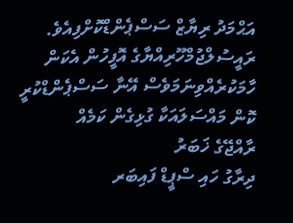އަޙްމަދު ރިޔާޒް ސަސްޕެންޑްކޮށްފިއެވެ. ރައީސުލްޖުމްހޫރިއްޔާގެ އޮފީހުން އެކަން ހާމަކުރެއްވިނަމަވެސް އޭނާ ސަސްޕެންޑްކުރީ ކޮން މައްސަލައަކާ ގުޅިގެން ކަމެއް
ރާއްޖޭގެ ޚަބަރު
ދިރާގު ހައި ސްޕީޑް ފައިބަރ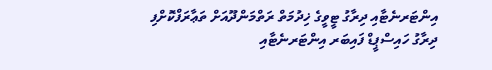އިންޓަރނެޓާއި ދިރާގު ޓީވީގެ ޚިދުމަތް ރަތްމަންދޫއަށް ތަޢާރަފްކޮށްފި
ދިރާގު ހައިސްޕީޑް ފައިބަރ އިންޓަރނެޓާއި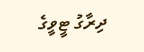ދިރާގު ޓީވީގެ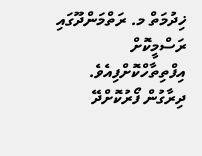ޚިދުމަތް މ. ރަތްމަންދޫގައި ރަސްމީކޮށް އިފްތިތާހްކޮށްފިއެވެ. ދިރާގުން ފޯރުކޮށްދޭ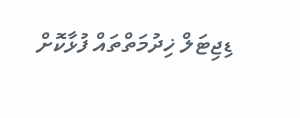ޑިޖިޓަލް ޚިދުމަތްތައް ފުޅާކޮށް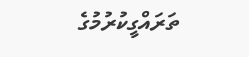ތަރައްގީކުރުމުގެ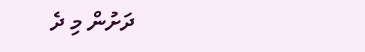ދަށުން މި ދެ